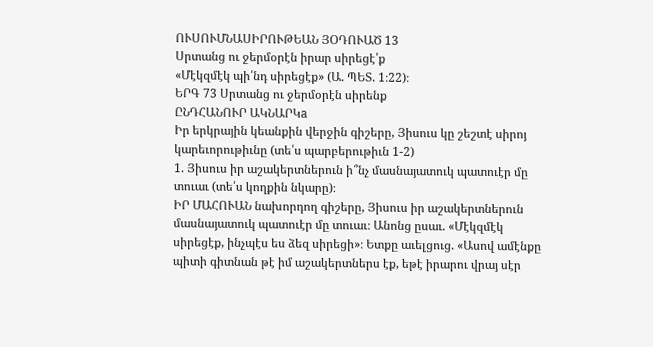ՈՒՍՈՒՄՆԱՍԻՐՈՒԹԵԱՆ ՅՕԴՈՒԱԾ 13
Սրտանց ու ջերմօրէն իրար սիրեցէ՛ք
«Մէկզմէկ պի՛նդ սիրեցէք» (Ա. ՊԵՏ. 1։22)։
ԵՐԳ 73 Սրտանց ու ջերմօրէն սիրենք
ԸՆԴՀԱՆՈՒՐ ԱԿՆԱՐԿa
Իր երկրային կեանքին վերջին գիշերը, Յիսուս կը շեշտէ սիրոյ կարեւորութիւնը (տե՛ս պարբերութիւն 1-2)
1. Յիսուս իր աշակերտներուն ի՞նչ մասնայատուկ պատուէր մը տուաւ (տե՛ս կողքին նկարը)։
ԻՐ ՄԱՀՈՒԱՆ նախորդող գիշերը, Յիսուս իր աշակերտներուն մասնայատուկ պատուէր մը տուաւ։ Անոնց ըսաւ. «Մէկզմէկ սիրեցէք, ինչպէս ես ձեզ սիրեցի»։ Ետքը աւելցուց. «Ասով ամէնքը պիտի գիտնան թէ իմ աշակերտներս էք, եթէ իրարու վրայ սէր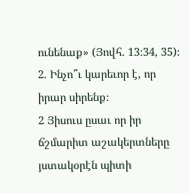ունենաք» (Յովհ. 13։34, 35)։
2. Ինչո՞ւ կարեւոր է, որ իրար սիրենք։
2 Յիսուս ըսաւ որ իր ճշմարիտ աշակերտները յստակօրէն պիտի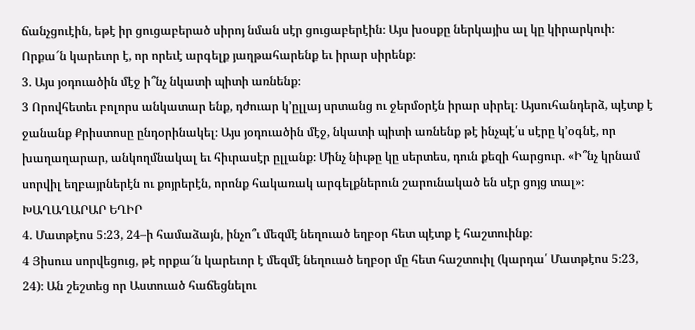ճանչցուէին, եթէ իր ցուցաբերած սիրոյ նման սէր ցուցաբերէին։ Այս խօսքը ներկայիս ալ կը կիրարկուի։ Որքա՜ն կարեւոր է, որ որեւէ արգելք յաղթահարենք եւ իրար սիրենք։
3. Այս յօդուածին մէջ ի՞նչ նկատի պիտի առնենք։
3 Որովհետեւ բոլորս անկատար ենք, դժուար կ’ըլլայ սրտանց ու ջերմօրէն իրար սիրել։ Այսուհանդերձ, պէտք է ջանանք Քրիստոսը ընդօրինակել։ Այս յօդուածին մէջ, նկատի պիտի առնենք թէ ինչպէ՛ս սէրը կ’օգնէ, որ խաղաղարար, անկողմնակալ եւ հիւրասէր ըլլանք։ Մինչ նիւթը կը սերտես, դուն քեզի հարցուր. «Ի՞նչ կրնամ սորվիլ եղբայրներէն ու քոյրերէն, որոնք հակառակ արգելքներուն շարունակած են սէր ցոյց տալ»։
ԽԱՂԱՂԱՐԱՐ ԵՂԻՐ
4. Մատթէոս 5։23, 24–ի համաձայն, ինչո՞ւ մեզմէ նեղուած եղբօր հետ պէտք է հաշտուինք։
4 Յիսուս սորվեցուց, թէ որքա՜ն կարեւոր է մեզմէ նեղուած եղբօր մը հետ հաշտուիլ (կարդա՛ Մատթէոս 5։23, 24)։ Ան շեշտեց որ Աստուած հաճեցնելու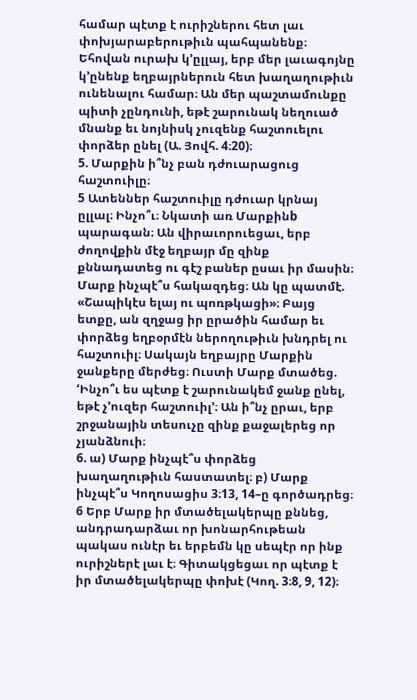համար պէտք է ուրիշներու հետ լաւ փոխյարաբերութիւն պահպանենք։ Եհովան ուրախ կ’ըլլայ, երբ մեր լաւագոյնը կ’ընենք եղբայրներուն հետ խաղաղութիւն ունենալու համար։ Ան մեր պաշտամունքը պիտի չընդունի, եթէ շարունակ նեղուած մնանք եւ նոյնիսկ չուզենք հաշտուելու փորձեր ընել (Ա. Յովհ. 4։20)։
5. Մարքին ի՞նչ բան դժուարացուց հաշտուիլը։
5 Ատեններ հաշտուիլը դժուար կրնայ ըլլալ։ Ինչո՞ւ։ Նկատի առ Մարքինb պարագան։ Ան վիրաւորուեցաւ, երբ ժողովքին մէջ եղբայր մը զինք քննադատեց ու գէշ բաներ ըսաւ իր մասին։ Մարք ինչպէ՞ս հակազդեց։ Ան կը պատմէ. «Շապիկէս ելայ ու պոռթկացի»։ Բայց ետքը, ան զղջաց իր ըրածին համար եւ փորձեց եղբօրմէն ներողութիւն խնդրել ու հաշտուիլ։ Սակայն եղբայրը Մարքին ջանքերը մերժեց։ Ուստի Մարք մտածեց. ‘Ինչո՞ւ ես պէտք է շարունակեմ ջանք ընել, եթէ չ’ուզեր հաշտուիլ’։ Ան ի՞նչ ըրաւ, երբ շրջանային տեսուչը զինք քաջալերեց որ չյանձնուի։
6. ա) Մարք ինչպէ՞ս փորձեց խաղաղութիւն հաստատել։ բ) Մարք ինչպէ՞ս Կողոսացիս 3։13, 14–ը գործադրեց։
6 Երբ Մարք իր մտածելակերպը քննեց, անդրադարձաւ որ խոնարհութեան պակաս ունէր եւ երբեմն կը սեպէր որ ինք ուրիշներէ լաւ է։ Գիտակցեցաւ որ պէտք է իր մտածելակերպը փոխէ (Կող. 3։8, 9, 12)։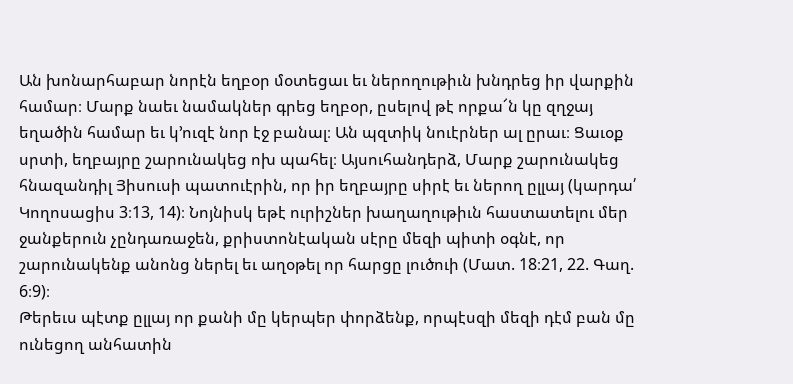Ան խոնարհաբար նորէն եղբօր մօտեցաւ եւ ներողութիւն խնդրեց իր վարքին համար։ Մարք նաեւ նամակներ գրեց եղբօր, ըսելով թէ որքա՜ն կը զղջայ եղածին համար եւ կ’ուզէ նոր էջ բանալ։ Ան պզտիկ նուէրներ ալ ըրաւ։ Ցաւօք սրտի, եղբայրը շարունակեց ոխ պահել։ Այսուհանդերձ, Մարք շարունակեց հնազանդիլ Յիսուսի պատուէրին, որ իր եղբայրը սիրէ եւ ներող ըլլայ (կարդա՛ Կողոսացիս 3։13, 14)։ Նոյնիսկ եթէ ուրիշներ խաղաղութիւն հաստատելու մեր ջանքերուն չընդառաջեն, քրիստոնէական սէրը մեզի պիտի օգնէ, որ շարունակենք անոնց ներել եւ աղօթել որ հարցը լուծուի (Մատ. 18։21, 22. Գաղ. 6։9)։
Թերեւս պէտք ըլլայ որ քանի մը կերպեր փորձենք, որպէսզի մեզի դէմ բան մը ունեցող անհատին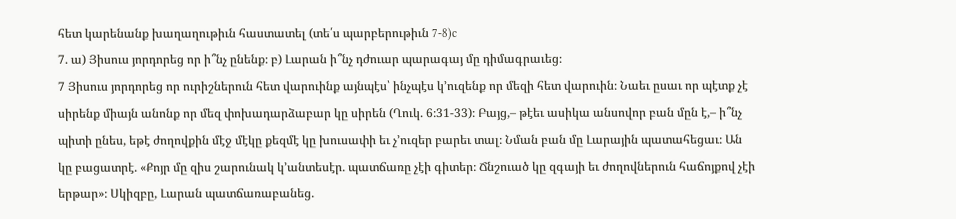հետ կարենանք խաղաղութիւն հաստատել (տե՛ս պարբերութիւն 7-8)c
7. ա) Յիսուս յորդորեց որ ի՞նչ ընենք։ բ) Լարան ի՞նչ դժուար պարագայ մը դիմագրաւեց։
7 Յիսուս յորդորեց որ ուրիշներուն հետ վարուինք այնպէս՝ ինչպէս կ’ուզենք որ մեզի հետ վարուին։ Նաեւ ըսաւ որ պէտք չէ սիրենք միայն անոնք որ մեզ փոխադարձաբար կը սիրեն (Ղուկ. 6։31-33)։ Բայց,– թէեւ ասիկա անսովոր բան մըն է,– ի՞նչ պիտի ընես, եթէ ժողովքին մէջ մէկը քեզմէ կը խուսափի եւ չ’ուզեր բարեւ տալ։ Նման բան մը Լարային պատահեցաւ։ Ան կը բացատրէ. «Քոյր մը զիս շարունակ կ’անտեսէր. պատճառը չէի գիտեր։ Ճնշուած կը զգայի եւ ժողովներուն հաճոյքով չէի երթար»։ Սկիզբը, Լարան պատճառաբանեց.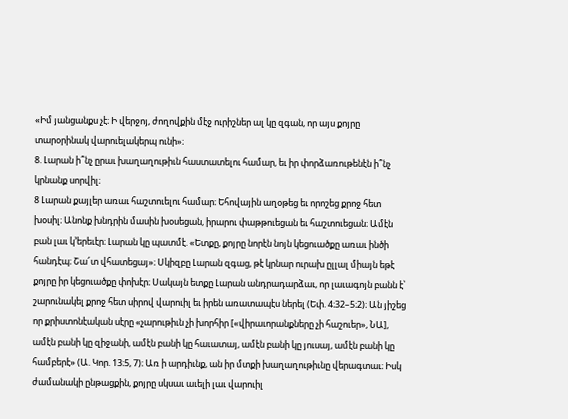«Իմ յանցանքս չէ։ Ի վերջոյ, ժողովքին մէջ ուրիշներ ալ կը զգան, որ այս քոյրը տարօրինակ վարուելակերպ ունի»։
8. Լարան ի՞նչ ըրաւ խաղաղութիւն հաստատելու համար, եւ իր փորձառութենէն ի՞նչ կրնանք սորվիլ։
8 Լարան քայլեր առաւ հաշտուելու համար։ Եհովային աղօթեց եւ որոշեց քրոջ հետ խօսիլ։ Անոնք խնդրին մասին խօսեցան, իրարու փաթթուեցան եւ հաշտուեցան։ Ամէն բան լաւ կ’երեւէր։ Լարան կը պատմէ. «Ետքը, քոյրը նորէն նոյն կեցուածքը առաւ ինծի հանդէպ։ Շա՜տ վհատեցայ»։ Սկիզբը Լարան զգաց, թէ կրնար ուրախ ըլլալ միայն եթէ քոյրը իր կեցուածքը փոխէր։ Սակայն ետքը Լարան անդրադարձաւ, որ լաւագոյն բանն է՝ շարունակել քրոջ հետ սիրով վարուիլ եւ իրեն առատապէս ներել (Եփ. 4։32–5։2)։ Ան յիշեց որ քրիստոնէական սէրը «չարութիւն չի խորհիր [«վիրաւորանքները չի հաշուեր», ՆԱ], ամէն բանի կը զիջանի, ամէն բանի կը հաւատայ, ամէն բանի կը յուսայ, ամէն բանի կը համբերէ» (Ա. Կոր. 13։5, 7)։ Առ ի արդիւնք, ան իր մտքի խաղաղութիւնը վերագտաւ։ Իսկ ժամանակի ընթացքին, քոյրը սկսաւ աւելի լաւ վարուիլ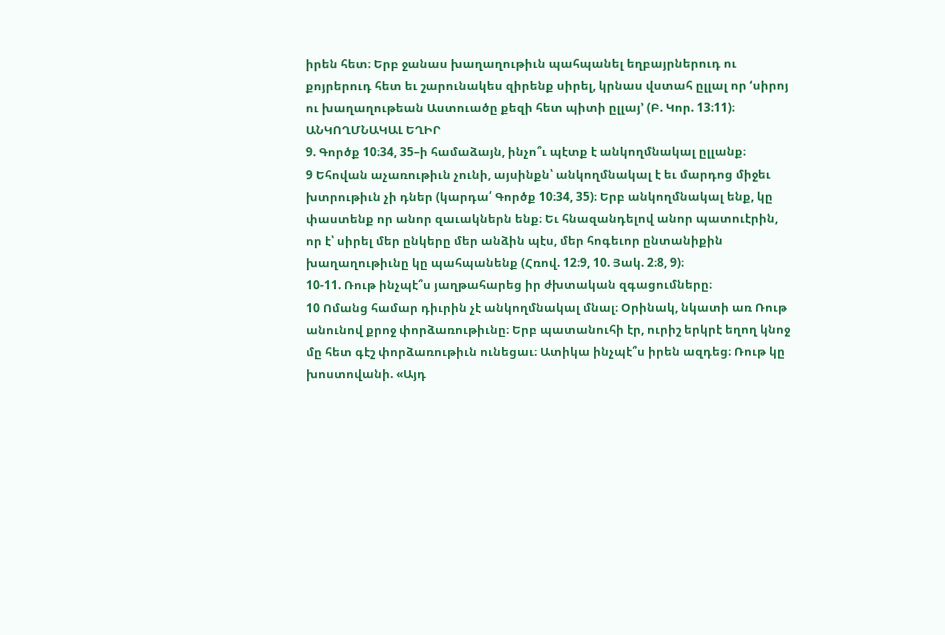իրեն հետ։ Երբ ջանաս խաղաղութիւն պահպանել եղբայրներուդ ու քոյրերուդ հետ եւ շարունակես զիրենք սիրել, կրնաս վստահ ըլլալ որ ‘սիրոյ ու խաղաղութեան Աստուածը քեզի հետ պիտի ըլլայ’ (Բ. Կոր. 13։11)։
ԱՆԿՈՂՄՆԱԿԱԼ ԵՂԻՐ
9. Գործք 10։34, 35–ի համաձայն, ինչո՞ւ պէտք է անկողմնակալ ըլլանք։
9 Եհովան աչառութիւն չունի, այսինքն՝ անկողմնակալ է եւ մարդոց միջեւ խտրութիւն չի դներ (կարդա՛ Գործք 10։34, 35)։ Երբ անկողմնակալ ենք, կը փաստենք որ անոր զաւակներն ենք։ Եւ հնազանդելով անոր պատուէրին, որ է՝ սիրել մեր ընկերը մեր անձին պէս, մեր հոգեւոր ընտանիքին խաղաղութիւնը կը պահպանենք (Հռով. 12։9, 10. Յակ. 2։8, 9)։
10-11. Ռութ ինչպէ՞ս յաղթահարեց իր ժխտական զգացումները։
10 Ոմանց համար դիւրին չէ անկողմնակալ մնալ։ Օրինակ, նկատի առ Ռութ անունով քրոջ փորձառութիւնը։ Երբ պատանուհի էր, ուրիշ երկրէ եղող կնոջ մը հետ գէշ փորձառութիւն ունեցաւ։ Ատիկա ինչպէ՞ս իրեն ազդեց։ Ռութ կը խոստովանի. «Այդ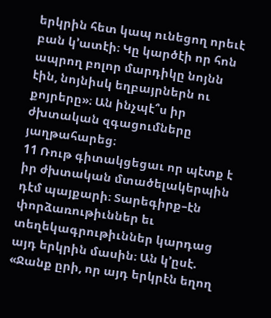երկրին հետ կապ ունեցող որեւէ բան կ’ատէի։ Կը կարծէի որ հոն ապրող բոլոր մարդիկը նոյնն էին, նոյնիսկ եղբայրներն ու քոյրերը»։ Ան ինչպէ՞ս իր ժխտական զգացումները յաղթահարեց։
11 Ռութ գիտակցեցաւ որ պէտք է իր ժխտական մտածելակերպին դէմ պայքարի։ Տարեգիրք–էն փորձառութիւններ եւ տեղեկագրութիւններ կարդաց այդ երկրին մասին։ Ան կ’ըսէ. «Ջանք ըրի, որ այդ երկրէն եղող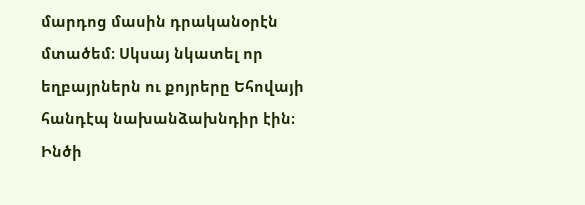մարդոց մասին դրականօրէն մտածեմ։ Սկսայ նկատել որ եղբայրներն ու քոյրերը Եհովայի հանդէպ նախանձախնդիր էին։ Ինծի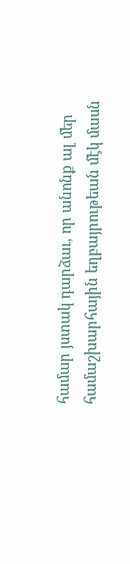համար յստակ դարձաւ, որ անոնք ալ մեր համաշխարհային եղբայրութեան մէկ մասն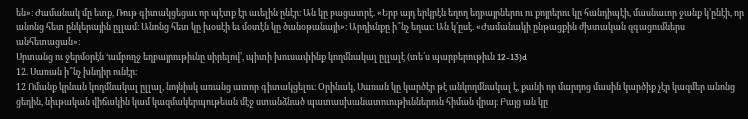են»։ Ժամանակ մը ետք, Ռութ գիտակցեցաւ որ պէտք էր աւելին ընէր։ Ան կը բացատրէ. «Երբ այդ երկրէն եղող եղբայրներու ու քոյրերու կը հանդիպէի, մասնաւոր ջանք կ’ընէի, որ անոնց հետ ընկերային ըլլամ։ Անոնց հետ կը խօսէի եւ մօտէն կը ծանօթանայի»։ Արդիւնքը ի՞նչ եղաւ։ Ան կ’ըսէ. «Ժամանակի ընթացքին ժխտական զգացումներս անհետացան»։
Սրտանց ու ջերմօրէն ‘ամբողջ եղբայրութիւնը սիրելով’, պիտի խուսափինք կողմնակալ ըլլալէ (տե՛ս պարբերութիւն 12-13)d
12. Սառան ի՞նչ խնդիր ունէր։
12 Ոմանք կրնան կողմնակալ ըլլալ, նոյնիսկ առանց ատոր գիտակցելու։ Օրինակ, Սառան կը կարծէր թէ անկողմնակալ է, քանի որ մարդոց մասին կարծիք չէր կազմեր անոնց ցեղին, նիւթական վիճակին կամ կազմակերպութեան մէջ ստանձնած պատասխանատուութիւններուն հիման վրայ։ Բայց ան կը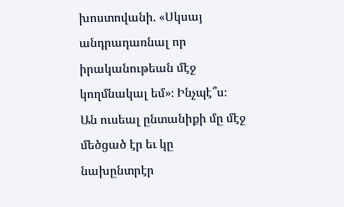խոստովանի. «Սկսայ անդրադառնալ որ իրականութեան մէջ կողմնակալ եմ»։ Ինչպէ՞ս։ Ան ուսեալ ընտանիքի մը մէջ մեծցած էր եւ կը նախընտրէր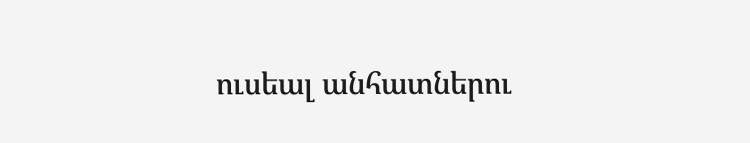ուսեալ անհատներու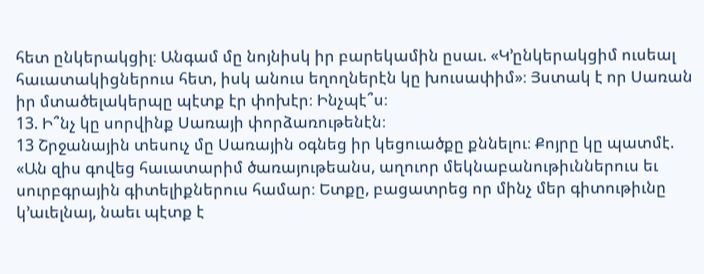հետ ընկերակցիլ։ Անգամ մը նոյնիսկ իր բարեկամին ըսաւ. «Կ’ընկերակցիմ ուսեալ հաւատակիցներուս հետ, իսկ անուս եղողներէն կը խուսափիմ»։ Յստակ է որ Սառան իր մտածելակերպը պէտք էր փոխէր։ Ինչպէ՞ս։
13. Ի՞նչ կը սորվինք Սառայի փորձառութենէն։
13 Շրջանային տեսուչ մը Սառային օգնեց իր կեցուածքը քննելու։ Քոյրը կը պատմէ. «Ան զիս գովեց հաւատարիմ ծառայութեանս, աղուոր մեկնաբանութիւններուս եւ սուրբգրային գիտելիքներուս համար։ Ետքը, բացատրեց որ մինչ մեր գիտութիւնը կ’աւելնայ, նաեւ պէտք է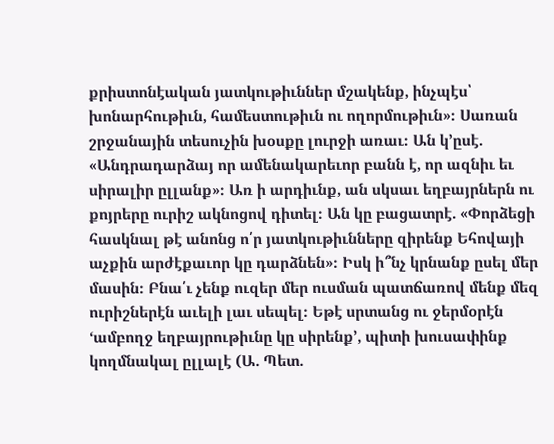քրիստոնէական յատկութիւններ մշակենք, ինչպէս՝ խոնարհութիւն, համեստութիւն ու ողորմութիւն»։ Սառան շրջանային տեսուչին խօսքը լուրջի առաւ։ Ան կ’ըսէ. «Անդրադարձայ որ ամենակարեւոր բանն է, որ ազնիւ եւ սիրալիր ըլլանք»։ Առ ի արդիւնք, ան սկսաւ եղբայրներն ու քոյրերը ուրիշ ակնոցով դիտել։ Ան կը բացատրէ. «Փորձեցի հասկնալ թէ անոնց ո՛ր յատկութիւնները զիրենք Եհովայի աչքին արժէքաւոր կը դարձնեն»։ Իսկ ի՞նչ կրնանք ըսել մեր մասին։ Բնա՛ւ չենք ուզեր մեր ուսման պատճառով մենք մեզ ուրիշներէն աւելի լաւ սեպել։ Եթէ սրտանց ու ջերմօրէն ‘ամբողջ եղբայրութիւնը կը սիրենք’, պիտի խուսափինք կողմնակալ ըլլալէ (Ա. Պետ.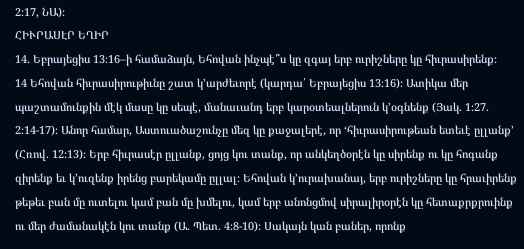2։17, ՆԱ)։
ՀԻՒՐԱՍԷՐ ԵՂԻՐ
14. Եբրայեցիս 13։16–ի համաձայն, Եհովան ինչպէ՞ս կը զգայ երբ ուրիշները կը հիւրասիրենք։
14 Եհովան հիւրասիրութիւնը շատ կ’արժեւորէ (կարդա՛ Եբրայեցիս 13։16)։ Ատիկա մեր պաշտամունքին մէկ մասը կը սեպէ, մանաւանդ երբ կարօտեալներուն կ’օգնենք (Յակ. 1։27. 2։14-17)։ Անոր համար, Աստուածաշունչը մեզ կը քաջալերէ, որ ‘հիւրասիրութեան ետեւէ ըլլանք’ (Հռով. 12։13)։ Երբ հիւրասէր ըլլանք, ցոյց կու տանք, որ անկեղծօրէն կը սիրենք ու կը հոգանք զիրենք եւ կ’ուզենք իրենց բարեկամը ըլլալ։ Եհովան կ’ուրախանայ, երբ ուրիշները կը հրաւիրենք թեթեւ բան մը ուտելու կամ բան մը խմելու, կամ երբ անոնցմով սիրալիրօրէն կը հետաքրքրուինք ու մեր ժամանակէն կու տանք (Ա. Պետ. 4։8-10)։ Սակայն կան բաներ, որոնք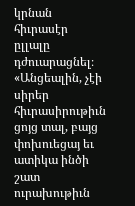կրնան հիւրասէր ըլլալը դժուարացնել։
«Անցեալին, չէի սիրեր հիւրասիրութիւն ցոյց տալ, բայց փոխուեցայ եւ ատիկա ինծի շատ ուրախութիւն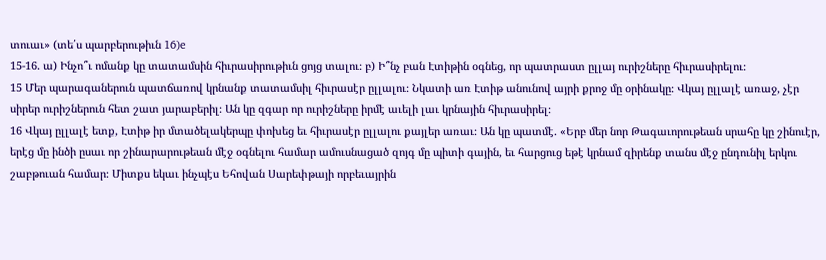տուաւ» (տե՛ս պարբերութիւն 16)e
15-16. ա) Ինչո՞ւ ոմանք կը տատամսին հիւրասիրութիւն ցոյց տալու։ բ) Ի՞նչ բան Էտիթին օգնեց, որ պատրաստ ըլլայ ուրիշները հիւրասիրելու։
15 Մեր պարագաներուն պատճառով կրնանք տատամսիլ հիւրասէր ըլլալու։ Նկատի առ Էտիթ անունով այրի քրոջ մը օրինակը։ Վկայ ըլլալէ առաջ, չէր սիրեր ուրիշներուն հետ շատ յարաբերիլ։ Ան կը զգար որ ուրիշները իրմէ աւելի լաւ կրնային հիւրասիրել։
16 Վկայ ըլլալէ ետք, Էտիթ իր մտածելակերպը փոխեց եւ հիւրասէր ըլլալու քայլեր առաւ։ Ան կը պատմէ. «Երբ մեր նոր Թագաւորութեան սրահը կը շինուէր, երէց մը ինծի ըսաւ որ շինարարութեան մէջ օգնելու համար ամուսնացած զոյգ մը պիտի գային, եւ հարցուց եթէ կրնամ զիրենք տանս մէջ ընդունիլ երկու շաբթուան համար։ Միտքս եկաւ ինչպէս Եհովան Սարեփթայի որբեւայրին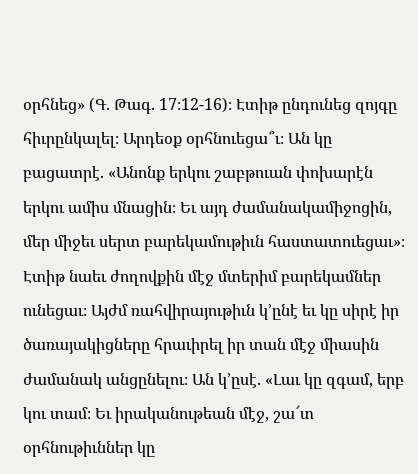օրհնեց» (Գ. Թագ. 17։12-16)։ Էտիթ ընդունեց զոյգը հիւրընկալել։ Արդեօք օրհնուեցա՞ւ։ Ան կը բացատրէ. «Անոնք երկու շաբթուան փոխարէն երկու ամիս մնացին։ Եւ այդ ժամանակամիջոցին, մեր միջեւ սերտ բարեկամութիւն հաստատուեցաւ»։ Էտիթ նաեւ ժողովքին մէջ մտերիմ բարեկամներ ունեցաւ։ Այժմ ռահվիրայութիւն կ’ընէ եւ կը սիրէ իր ծառայակիցները հրաւիրել իր տան մէջ միասին ժամանակ անցընելու։ Ան կ’ըսէ. «Լաւ կը զգամ, երբ կու տամ։ Եւ իրականութեան մէջ, շա՜տ օրհնութիւններ կը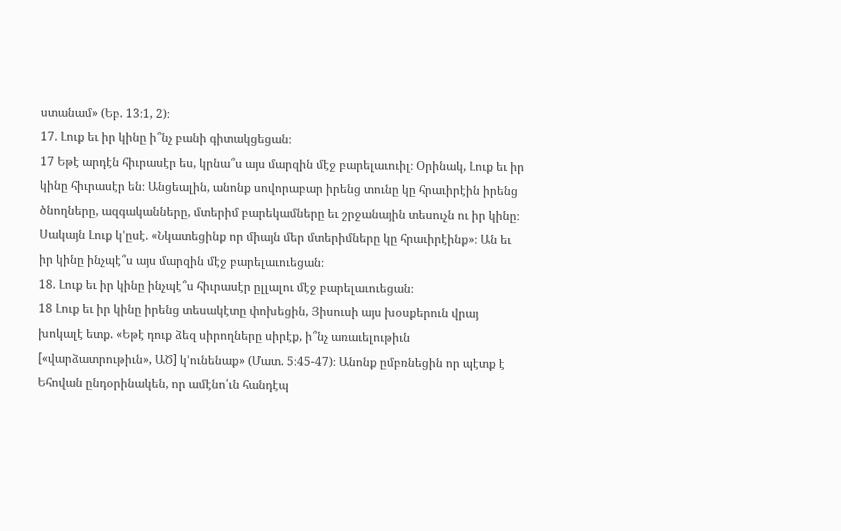ստանամ» (Եբ. 13։1, 2)։
17. Լուք եւ իր կինը ի՞նչ բանի գիտակցեցան։
17 Եթէ արդէն հիւրասէր ես, կրնա՞ս այս մարզին մէջ բարելաւուիլ։ Օրինակ, Լուք եւ իր կինը հիւրասէր են։ Անցեալին, անոնք սովորաբար իրենց տունը կը հրաւիրէին իրենց ծնողները, ազգականները, մտերիմ բարեկամները եւ շրջանային տեսուչն ու իր կինը։ Սակայն Լուք կ’ըսէ. «Նկատեցինք որ միայն մեր մտերիմները կը հրաւիրէինք»։ Ան եւ իր կինը ինչպէ՞ս այս մարզին մէջ բարելաւուեցան։
18. Լուք եւ իր կինը ինչպէ՞ս հիւրասէր ըլլալու մէջ բարելաւուեցան։
18 Լուք եւ իր կինը իրենց տեսակէտը փոխեցին, Յիսուսի այս խօսքերուն վրայ խոկալէ ետք. «Եթէ դուք ձեզ սիրողները սիրէք, ի՞նչ առաւելութիւն [«վարձատրութիւն», ԱԾ] կ’ունենաք» (Մատ. 5։45-47)։ Անոնք ըմբռնեցին որ պէտք է Եհովան ընդօրինակեն, որ ամէնո՛ւն հանդէպ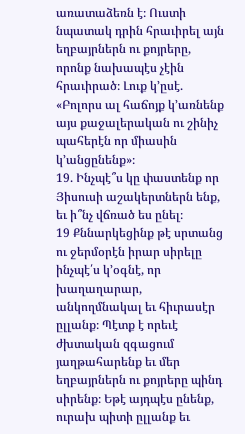առատաձեռն է։ Ուստի նպատակ դրին հրաւիրել այն եղբայրներն ու քոյրերը, որոնք նախապէս չէին հրաւիրած։ Լուք կ’ըսէ. «Բոլորս ալ հաճոյք կ’առնենք այս քաջալերական ու շինիչ պահերէն որ միասին կ’անցընենք»։
19. Ինչպէ՞ս կը փաստենք որ Յիսուսի աշակերտներն ենք, եւ ի՞նչ վճռած ես ընել։
19 Քննարկեցինք թէ սրտանց ու ջերմօրէն իրար սիրելը ինչպէ՛ս կ’օգնէ, որ խաղաղարար, անկողմնակալ եւ հիւրասէր ըլլանք։ Պէտք է որեւէ ժխտական զգացում յաղթահարենք եւ մեր եղբայրներն ու քոյրերը պինդ սիրենք։ Եթէ այդպէս ընենք, ուրախ պիտի ըլլանք եւ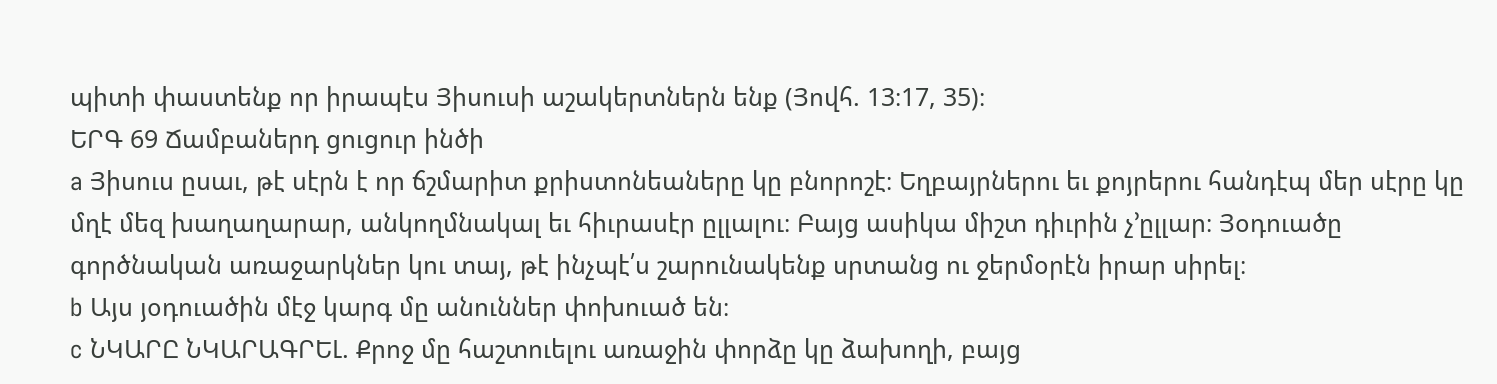պիտի փաստենք որ իրապէս Յիսուսի աշակերտներն ենք (Յովհ. 13։17, 35)։
ԵՐԳ 69 Ճամբաներդ ցուցուր ինծի
a Յիսուս ըսաւ, թէ սէրն է որ ճշմարիտ քրիստոնեաները կը բնորոշէ։ Եղբայրներու եւ քոյրերու հանդէպ մեր սէրը կը մղէ մեզ խաղաղարար, անկողմնակալ եւ հիւրասէր ըլլալու։ Բայց ասիկա միշտ դիւրին չ’ըլլար։ Յօդուածը գործնական առաջարկներ կու տայ, թէ ինչպէ՛ս շարունակենք սրտանց ու ջերմօրէն իրար սիրել։
b Այս յօդուածին մէջ կարգ մը անուններ փոխուած են։
c ՆԿԱՐԸ ՆԿԱՐԱԳՐԵԼ. Քրոջ մը հաշտուելու առաջին փորձը կը ձախողի, բայց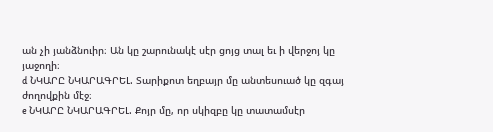ան չի յանձնուիր։ Ան կը շարունակէ սէր ցոյց տալ եւ ի վերջոյ կը յաջողի։
d ՆԿԱՐԸ ՆԿԱՐԱԳՐԵԼ. Տարիքոտ եղբայր մը անտեսուած կը զգայ ժողովքին մէջ։
e ՆԿԱՐԸ ՆԿԱՐԱԳՐԵԼ. Քոյր մը, որ սկիզբը կը տատամսէր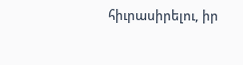հիւրասիրելու, իր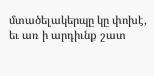մտածելակերպը կը փոխէ, եւ առ ի արդիւնք շատ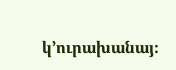կ’ուրախանայ։